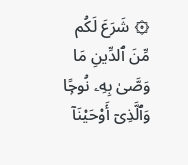۞ شَرَعَ لَكُم مِّنَ ٱلدِّينِ مَا وَصَّىٰ بِهِۦ نُوحًۭا وَٱلَّذِىٓ أَوْحَيْنَآ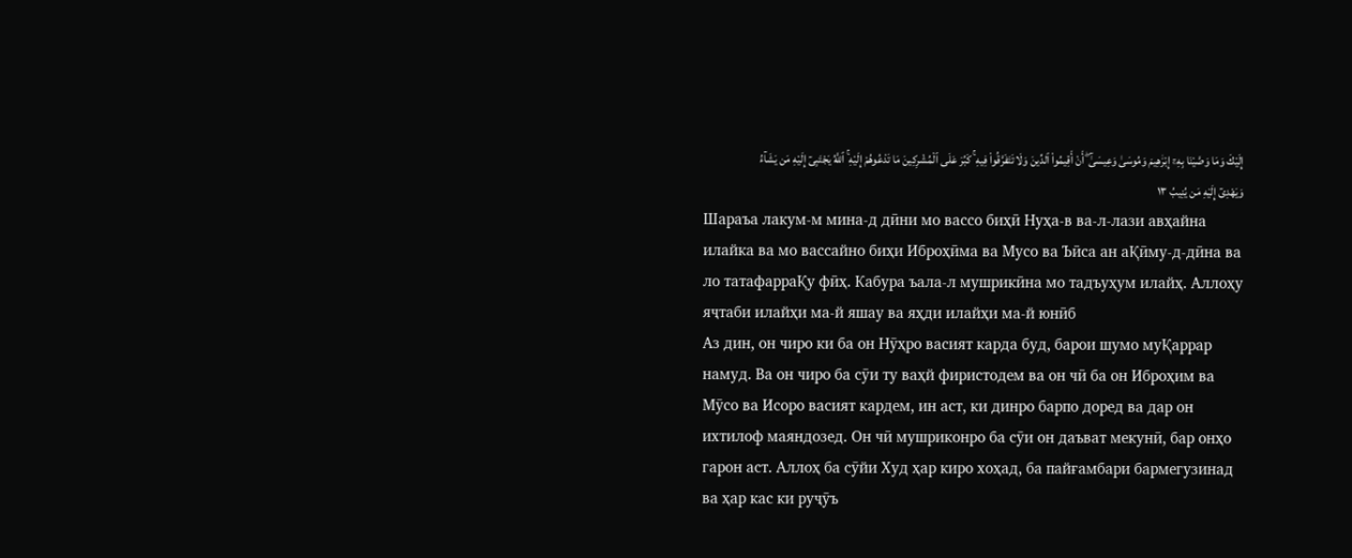إِلَيْكَ وَمَا وَصَّيْنَا بِهِۦٓ إِبْرَٰهِيمَ وَمُوسَىٰ وَعِيسَىٰٓ ۖ أَنْ أَقِيمُوا۟ ٱلدِّينَ وَلَا تَتَفَرَّقُوا۟ فِيهِ ۚ كَبُرَ عَلَى ٱلْمُشْرِكِينَ مَا تَدْعُوهُمْ إِلَيْهِ ۚ ٱللَّهُ يَجْتَبِىٓ إِلَيْهِ مَن يَشَآءُ وَيَهْدِىٓ إِلَيْهِ مَن يُنِيبُ ١٣
Шараъа лакум-м мина-д дӣни мо вассо биҳӣ Нуҳа-в ва-л-лази авҳайна илайка ва мо вассайно биҳи Иброҳӣма ва Мусо ва Ъӣса ан аҚӣму-д-дӣна ва ло татафарраҚу фӣҳ. Кабура ъала-л мушрикӣна мо тадъуҳум илайҳ. Аллоҳу яҷтаби илайҳи ма-й яшау ва яҳди илайҳи ма-й юнӣб
Аз дин, он чиро ки ба он Нӯҳро васият карда буд, барои шумо муҚаррар намуд. Ва он чиро ба сӯи ту ваҳй фиристодем ва он чӣ ба он Иброҳим ва Мӯсо ва Исоро васият кардем, ин аст, ки динро барпо доред ва дар он ихтилоф маяндозед. Он чӣ мушриконро ба сӯи он даъват мекунӣ, бар онҳо гарон аст. Аллоҳ ба сӯйи Худ ҳар киро хоҳад, ба пайғамбари бармегузинад ва ҳар кас ки руҷӯъ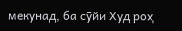мекунад, ба сӯйи Худ роҳ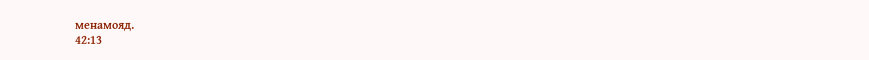менамояд.
42:13